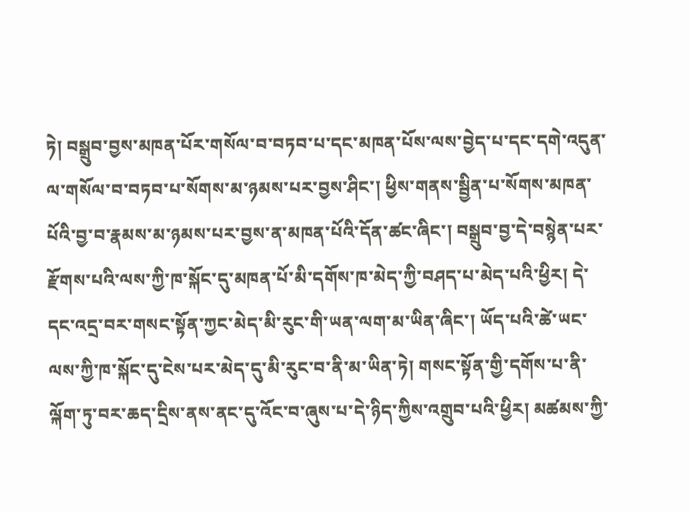ཏེ། བསྒྲུབ་བྱས་མཁན་པོར་གསོལ་བ་བཏབ་པ་དང་མཁན་པོས་ལས་བྱེད་པ་དང་དགེ་འདུན་ལ་གསོལ་བ་བཏབ་པ་སོགས་མ་ཉམས་པར་བྱས་ཤིང་། ཕྱིས་གནས་སྦྱིན་པ་སོགས་མཁན་པོའི་བྱ་བ་རྣམས་མ་ཉམས་པར་བྱས་ན་མཁན་པོའི་དོན་ཚང་ཞིང་། བསྒྲུབ་བྱ་དེ་བསྙེན་པར་རྫོགས་པའི་ལས་ཀྱི་ཁ་སྐོང་དུ་མཁན་པོ་མི་དགོས་ཁ་མེད་ཀྱི་བཤད་པ་མེད་པའི་ཕྱིར། དེ་དང་འདྲ་བར་གསང་སྟོན་ཀྱང་མེད་མི་རུང་གི་ཡན་ལག་མ་ཡིན་ཞིང་། ཡོད་པའི་ཚེ་ཡང་ལས་ཀྱི་ཁ་སྐོང་དུ་ངེས་པར་མེད་དུ་མི་རུང་བ་ནི་མ་ཡིན་ཏེ། གསང་སྟོན་གྱི་དགོས་པ་ནི་ལྐོག་ཏུ་བར་ཆད་དྲིས་ནས་ནང་དུ་འོང་བ་ཞུས་པ་དེ་ཉིད་ཀྱིས་འགྲུབ་པའི་ཕྱིར། མཚམས་ཀྱི་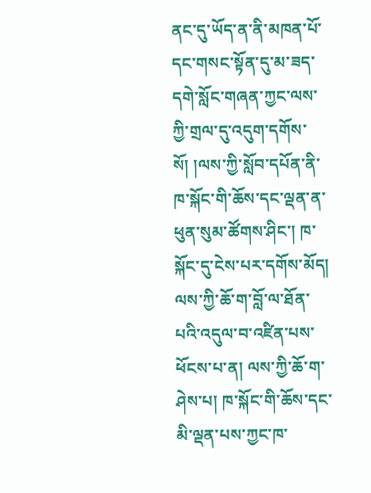ནང་དུ་ཡོད་ན་ནི་མཁན་པོ་དང་གསང་སྟོན་དུ་མ་ཟད་དགེ་སློང་གཞན་ཀྱང་ལས་ཀྱི་གྲལ་དུ་འདུག་དགོས་སོ། །ལས་ཀྱི་སློབ་དཔོན་ནི་ཁ་སྐོང་གི་ཆོས་དང་ལྡན་ན་ཕུན་སུམ་ཚོགས་ཤིང་། ཁ་སྐོང་དུ་ངེས་པར་དགོས་མོད། ལས་ཀྱི་ཆོ་ག་བློ་ལ་ཐོན་པའི་འདུལ་བ་འཛིན་པས་ཕོངས་པ་ན། ལས་ཀྱི་ཆོ་ག་ཤེས་པ། ཁ་སྐོང་གི་ཆོས་དང་མི་ལྡན་པས་ཀྱང་ཁ་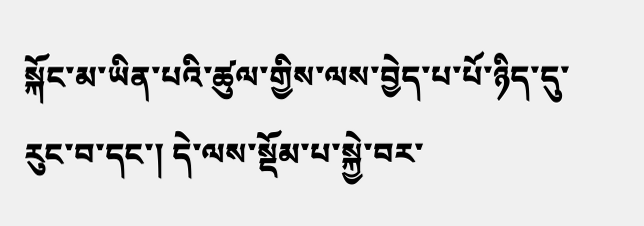སྐོང་མ་ཡིན་པའི་ཚུལ་གྱིས་ལས་བྱེད་པ་པོ་ཉིད་དུ་རུང་བ་དང་། དེ་ལས་སྡོམ་པ་སྐྱེ་བར་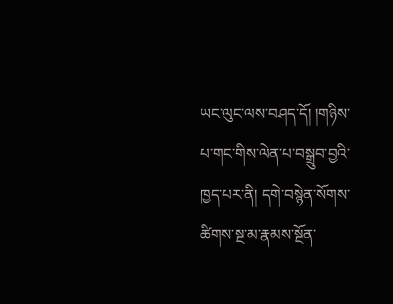ཡང་ལུང་ལས་བཤད་དོ། །གཉིས་པ་གང་གིས་ལེན་པ་བསྒྲུབ་བྱའི་ཁྱད་པར་ནི། དགེ་བསྙེན་སོགས་ཚིགས་སྔ་མ་རྣམས་སྔོན་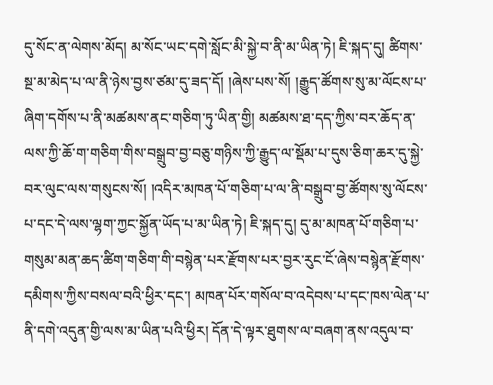དུ་སོང་ན་ལེགས་མོད། མ་སོང་ཡང་དགེ་སློང་མི་སྐྱེ་བ་ནི་མ་ཡིན་ཏེ། ཇི་སྐད་དུ། ཚིགས་སྔ་མ་མེད་པ་ལ་ནི་ཉེས་བྱས་ཙམ་དུ་ཟད་དོ། །ཞེས་པས་སོ། །རྒྱུད་ཚོགས་སུ་མ་ལོངས་པ་ཞིག་དགོས་པ་ནི་མཚམས་ནང་གཅིག་ཏུ་ཡིན་གྱི། མཚམས་ཐ་དད་ཀྱིས་བར་ཆོད་ན་ལས་ཀྱི་ཆོ་ག་གཅིག་གིས་བསྒྲུབ་བྱ་བཅུ་གཉིས་ཀྱི་རྒྱུད་ལ་སྡོམ་པ་དུས་ཅིག་ཆར་དུ་སྐྱེ་བར་ལུང་ལས་གསུངས་སོ། །འདིར་མཁན་པོ་གཅིག་པ་ལ་ནི་བསྒྲུབ་བྱ་ཚོགས་སུ་ལོངས་པ་དང་དེ་ལས་ལྷག་ཀྱང་སྐྱོན་ཡོད་པ་མ་ཡིན་ཏེ། ཇི་སྐད་དུ། དུ་མ་མཁན་པོ་གཅིག་པ་གསུམ་མན་ཆད་ཚིག་གཅིག་གི་བསྙེན་པར་རྫོགས་པར་བྱར་རུང་ངོ་ཞེས་བསྙེན་རྫོགས་དམིགས་ཀྱིས་བསལ་བའི་ཕྱིར་དང་། མཁན་པོར་གསོལ་བ་འདེབས་པ་དང་ཁས་ལེན་པ་ནི་དགེ་འདུན་གྱི་ལས་མ་ཡིན་པའི་ཕྱིར། དོན་དེ་ལྟར་ཐུགས་ལ་བཞག་ནས་འདུལ་བ་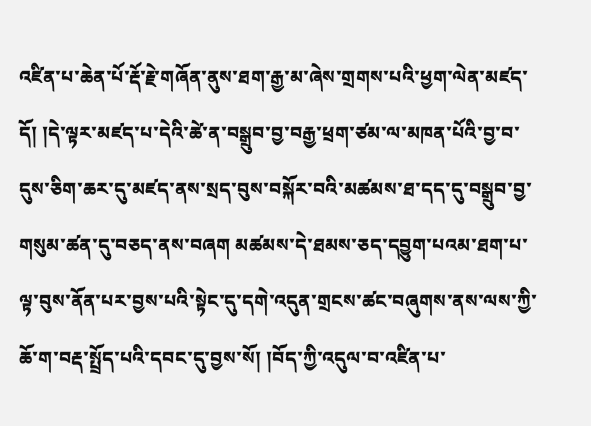འཛིན་པ་ཆེན་པོ་རྡོ་རྗེ་གཞོན་ནུས་ཐག་རྒྱ་མ་ཞེས་གྲགས་པའི་ཕྱག་ལེན་མཛད་དོ། །དེ་ལྟར་མཛད་པ་དེའི་ཚེ་ན་བསྒྲུབ་བྱ་བརྒྱ་ཕྲག་ཙམ་ལ་མཁན་པོའི་བྱ་བ་དུས་ཅིག་ཆར་དུ་མཛད་ནས་སྲད་བུས་བསྐོར་བའི་མཚམས་ཐ་དད་དུ་བསྒྲུབ་བྱ་གསུམ་ཚན་དུ་བཅད་ནས་བཞག མཚམས་དེ་ཐམས་ཅད་དབྱུག་པའམ་ཐག་པ་ལྟ་བུས་ནོན་པར་བྱས་པའི་སྟེང་དུ་དགེ་འདུན་གྲངས་ཚང་བཞུགས་ནས་ལས་ཀྱི་ཆོ་ག་བརྡ་སྤྲོད་པའི་དབང་དུ་བྱས་སོ། །བོད་ཀྱི་འདུལ་བ་འཛིན་པ་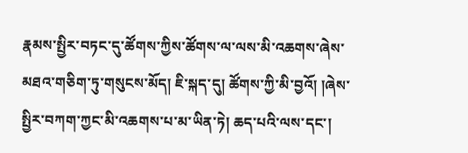རྣམས་སྤྱིར་བཏང་དུ་ཚོགས་ཀྱིས་ཚོགས་ལ་ལས་མི་འཆགས་ཞེས་མཐའ་གཅིག་ཏུ་གསུངས་མོད། ཇི་སྐད་དུ། ཚོགས་ཀྱི་མི་བྱའོ། །ཞེས་སྤྱིར་བཀག་ཀྱང་མི་འཆགས་པ་མ་ཡིན་ཏེ། ཆད་པའི་ལས་དང་།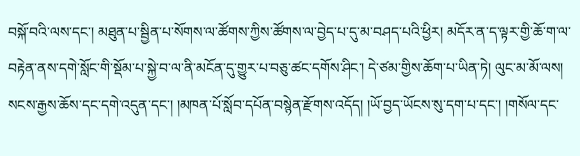བསྐོ་བའི་ལས་དང་། མཐུན་པ་སྦྱིན་པ་སོགས་ལ་ཚོགས་ཀྱིས་ཚོགས་ལ་བྱེད་པ་དུ་མ་བཤད་པའི་ཕྱིར། མདོར་ན་ད་ལྟར་གྱི་ཆོ་ག་ལ་བརྟེན་ནས་དགེ་སློང་གི་སྡོམ་པ་སྐྱེ་བ་ལ་ནི་མངོན་དུ་གྱུར་པ་བཅུ་ཚང་དགོས་ཤིང་། དེ་ཙམ་གྱིས་ཆོག་པ་ཡིན་ཏེ། ལུང་མ་མོ་ལས། སངས་རྒྱས་ཆོས་དང་དགེ་འདུན་དང་། །མཁན་པོ་སློབ་དཔོན་བསྙེན་རྫོགས་འདོད། །ཡོ་བྱད་ཡོངས་སུ་དག་པ་དང་། །གསོལ་དང་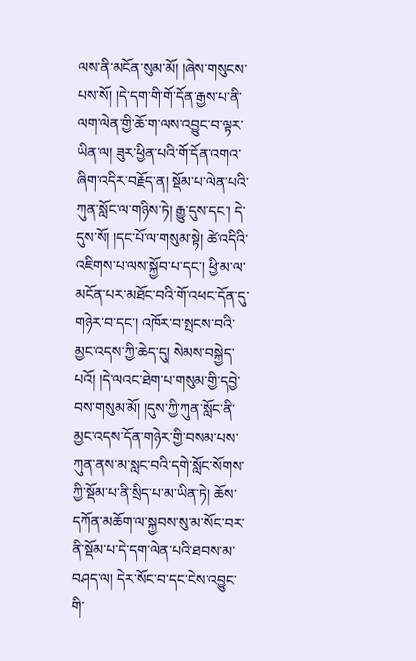ལས་ནི་མངོན་སུམ་མོ། །ཞེས་གསུངས་པས་སོ། །དེ་དག་གི་གོ་དོན་རྒྱས་པ་ནི་ལག་ལེན་གྱི་ཆོ་ག་ལས་འབྱུང་བ་ལྟར་ཡིན་ལ། ཟུར་ཕྱིན་པའི་གོ་དོན་འགའ་ཞིག་འདིར་བརྗོད་ན། སྡོམ་པ་ལེན་པའི་ཀུན་སློང་ལ་གཉིས་ཏེ། རྒྱུ་དུས་དང་། དེ་དུས་སོ། །དང་པོ་ལ་གསུམ་སྟེ། ཚེ་འདིའི་འཇིགས་པ་ལས་སྐྱོབ་པ་དང་། ཕྱི་མ་ལ་མངོན་པར་མཐོང་བའི་གོ་འཕང་དོན་དུ་གཉེར་བ་དང་། འཁོར་བ་སྤངས་བའི་མྱང་འདས་ཀྱི་ཆེད་དུ། སེམས་བསྐྱེད་པའོ། །དེ་ལའང་ཐེག་པ་གསུམ་གྱི་དབྱེ་བས་གསུམ་མོ། །དུས་ཀྱི་ཀུན་སློང་ནི་མྱང་འདས་དོན་གཉེར་གྱི་བསམ་པས་ཀུན་ནས་མ་སླང་བའི་དགེ་སློང་སོགས་ཀྱི་སྡོམ་པ་ནི་སྲིད་པ་མ་ཡིན་ཏེ། ཆོས་དཀོན་མཆོག་ལ་སྐྱབས་སུ་མ་སོང་བར་ནི་སྡོམ་པ་དེ་དག་ལེན་པའི་ཐབས་མ་བཤད་ལ། དེར་སོང་བ་དང་ངེས་འབྱུང་གི་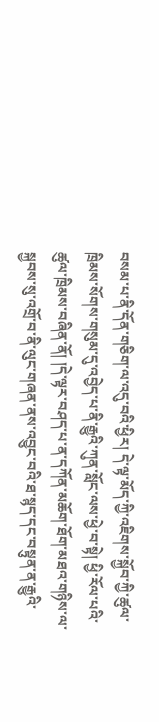བསམ་པ་ནི་དོན་གཅིག་ལ་འདུ་བའི་ཕྱིར། དེ་ལྟ་མོད་ཀྱི་འཇིགས་སྐྱོབ་ཀྱི་ཚུལ་ཁྲིམས་སོགས་གསུམ་དུ་འབྱེད་པ་ནི་རྒྱུའི་ཀུན་སློང་ལས་ཕྱེ་བ་སྟེ། ཕྱི་རོལ་པའི་ཚུལ་ཁྲིམས་བཞིན་ནོ། །དེ་ལྟར་བཤད་པ་ན་དཀོན་མཆོག་ཐོག་མཐའ་གཉིས་ལ་སྐྱབས་སུ་འགྲོ་བ་ནི་ལུང་གཞན་ནས་འབྱུང་བའི་ཐ་སྙད་དང་བསྟུན་ན་རྒྱུའི་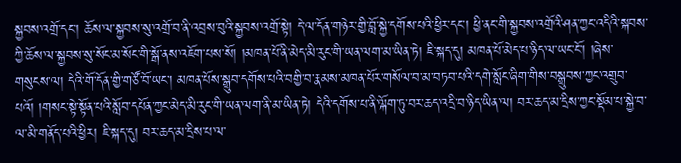སྐྱབས་འགྲོ་དང་། ཆོས་ལ་སྐྱབས་སུ་འགྲོ་བ་ནི་འབྲས་བུའི་སྐྱབས་འགྲོ་སྟེ། དེ་ལ་དོན་གཉེར་གྱི་བློ་སྐྱེ་དགོས་པའི་ཕྱིར་དང་། ཕྱི་ནང་གི་སྐྱབས་འགྲོའི་ཤན་ཀྱང་འདིའི་སྐབས་ཀྱི་ཆོས་ལ་སྐྱབས་སུ་སོང་མ་སོང་གི་སྒོ་ནས་འཇོག་པས་སོ། །མཁན་པོ་ནི་མེད་མི་རུང་གི་ཡན་ལག་མ་ཡིན་ཏེ། ཇི་སྐད་དུ། མཁན་པོ་མེད་པ་ཉིད་ལ་ཡང་ངོ་། །ཞེས་གསུངས་ལ། དེའི་གོ་དོན་གྱི་གཙོ་བོ་ཡང་། མཁན་པོས་སྒྲུབ་དགོས་པའི་བགྱི་བ་རྣམས་མཁན་པོར་གསོལ་བ་མ་བཏབ་པའི་དགེ་སློང་ཞིག་གིས་བསྒྲུབས་ཀྱང་འགྲུབ་པའོ། །གསང་སྟེ་སྟོན་པའི་སློབ་དཔོན་ཀྱང་མེད་མི་རུང་གི་ཡན་ལག་ནི་མ་ཡིན་ཏེ། དེའི་དགོས་པ་ནི་ལྐོག་ཏུ་བར་ཆད་འདྲི་བ་ཉིད་ཡིན་ལ། བར་ཆད་མ་དྲིས་ཀྱང་སྡོམ་པ་སྐྱེ་བ་ལ་མི་གནོད་པའི་ཕྱིར། ཇི་སྐད་དུ། བར་ཆད་མ་དྲིས་པ་ལ་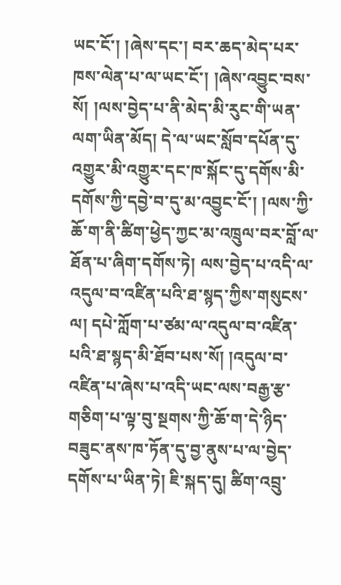ཡང་ངོ་། །ཞེས་དང་། བར་ཆད་མེད་པར་ཁས་ལེན་པ་ལ་ཡང་ངོ་། །ཞེས་འབྱུང་བས་སོ། །ལས་བྱེད་པ་ནི་མེད་མི་རུང་གི་ཡན་ལག་ཡིན་མོད། དེ་ལ་ཡང་སློབ་དཔོན་དུ་འགྱུར་མི་འགྱུར་དང་ཁ་སྐོང་དུ་དགོས་མི་དགོས་ཀྱི་དབྱེ་བ་དུ་མ་འབྱུང་ངོ་། །ལས་ཀྱི་ཆོ་ག་ནི་ཚིག་ཕྱེད་ཀྱང་མ་འཁྲུལ་བར་བློ་ལ་ཐོན་པ་ཞིག་དགོས་ཏེ། ལས་བྱེད་པ་འདི་ལ་འདུལ་བ་འཛིན་པའི་ཐ་སྙད་ཀྱིས་གསུངས་ལ། དཔེ་ཀློག་པ་ཙམ་ལ་འདུལ་བ་འཛིན་པའི་ཐ་སྙད་མི་ཐོབ་པས་སོ། །འདུལ་བ་འཛིན་པ་ཞེས་པ་འདི་ཡང་ལས་བརྒྱ་རྩ་གཅིག་པ་ལྟ་བུ་སྔགས་ཀྱི་ཆོ་ག་དེ་ཉིད་བཟུང་ནས་ཁ་ཏོན་དུ་བྱ་ནུས་པ་ལ་བྱེད་དགོས་པ་ཡིན་ཏེ། ཇི་སྐད་དུ། ཚིག་འབྲུ་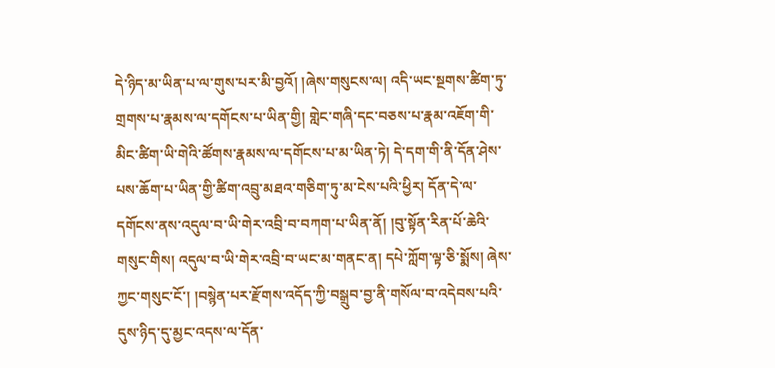དེ་ཉིད་མ་ཡིན་པ་ལ་གུས་པར་མི་བྱའོ། །ཞེས་གསུངས་ལ། འདི་ཡང་སྔགས་ཚིག་ཏུ་གྲགས་པ་རྣམས་ལ་དགོངས་པ་ཡིན་གྱི། གླེང་གཞི་དང་བཅས་པ་རྣམ་འཇོག་གི་མིང་ཚིག་ཡི་གེའི་ཚོགས་རྣམས་ལ་དགོངས་པ་མ་ཡིན་ཏེ། དེ་དག་གི་ནི་དོན་ཤེས་པས་ཆོག་པ་ཡིན་གྱི་ཚིག་འབྲུ་མཐའ་གཅིག་ཏུ་མ་ངེས་པའི་ཕྱིར། དོན་དེ་ལ་དགོངས་ནས་འདུལ་བ་ཡི་གེར་འབྲི་བ་བཀག་པ་ཡིན་ནོ། །བུ་སྟོན་རིན་པོ་ཆེའི་གསུང་གིས། འདུལ་བ་ཡི་གེར་འབྲི་བ་ཡང་མ་གནང་ན། དཔེ་ཀློག་ལྟ་ཅི་སྨོས། ཞེས་ཀྱང་གསུང་ངོ་། །བསྙེན་པར་རྫོགས་འདོད་ཀྱི་བསྒྲུབ་བྱ་ནི་གསོལ་བ་འདེབས་པའི་དུས་ཉིད་དུ་མྱང་འདས་ལ་དོན་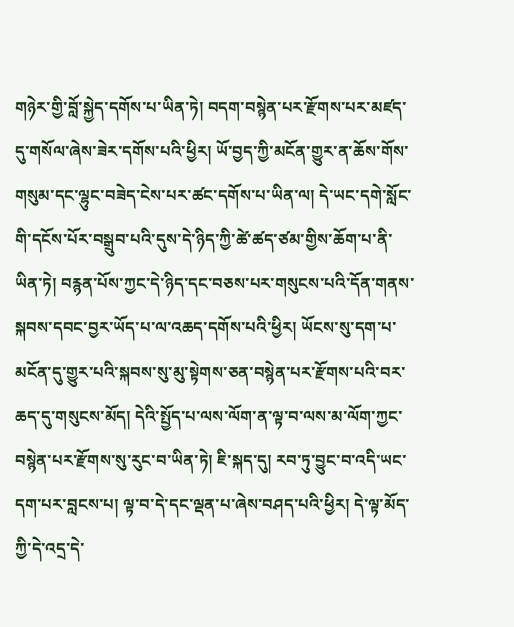གཉེར་གྱི་བློ་སྐྱེད་དགོས་པ་ཡིན་ཏེ། བདག་བསྙེན་པར་རྫོགས་པར་མཛད་དུ་གསོལ་ཞེས་ཟེར་དགོས་པའི་ཕྱིར། ཡོ་བྱད་ཀྱི་མངོན་གྱུར་ན་ཆོས་གོས་གསུམ་དང་ལྷུང་བཟེད་ངེས་པར་ཚང་དགོས་པ་ཡིན་ལ། དེ་ཡང་དགེ་སློང་གི་དངོས་པོར་བསྒྲུབ་པའི་དུས་དེ་ཉིད་ཀྱི་ཚེ་ཚད་ཙམ་གྱིས་ཆོག་པ་ནི་ཡིན་ཏེ། བརྙན་པོས་ཀྱང་དེ་ཉིད་དང་བཅས་པར་གསུངས་པའི་དོན་གནས་སྐབས་དབང་བྱར་ཡོད་པ་ལ་འཆད་དགོས་པའི་ཕྱིར། ཡོངས་སུ་དག་པ་མངོན་དུ་གྱུར་པའི་སྐབས་སུ་མུ་སྟེགས་ཅན་བསྙེན་པར་རྫོགས་པའི་བར་ཆད་དུ་གསུངས་མོད། དེའི་སྤྱོད་པ་ལས་ལོག་ན་ལྟ་བ་ལས་མ་ལོག་ཀྱང་བསྙེན་པར་རྫོགས་སུ་རུང་བ་ཡིན་ཏེ། ཇི་སྐད་དུ། རབ་ཏུ་བྱུང་བ་འདི་ཡང་དག་པར་བླངས་པ། ལྟ་བ་དེ་དང་ལྡན་པ་ཞེས་བཤད་པའི་ཕྱིར། དེ་ལྟ་མོད་ཀྱི་དེ་འདྲ་དེ་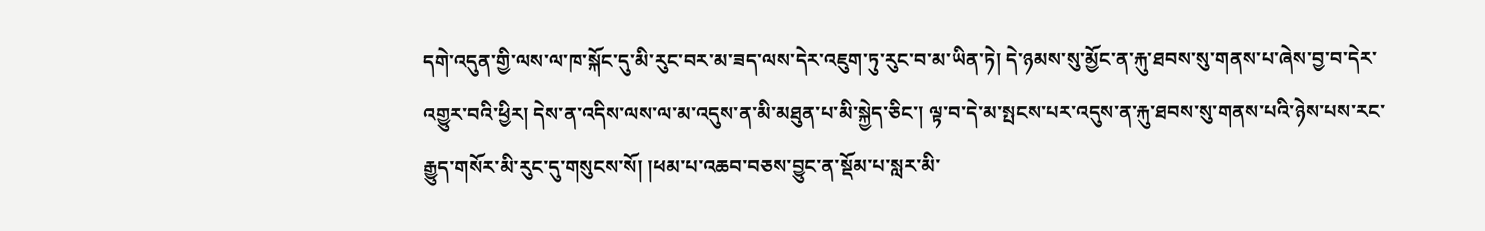དགེ་འདུན་གྱི་ལས་ལ་ཁ་སྐོང་དུ་མི་རུང་བར་མ་ཟད་ལས་དེར་འཇུག་ཏུ་རུང་བ་མ་ཡིན་ཏེ། དེ་ཉམས་སུ་མྱོང་ན་རྐུ་ཐབས་སུ་གནས་པ་ཞེས་བྱ་བ་དེར་འགྱུར་བའི་ཕྱིར། དེས་ན་འདིས་ལས་ལ་མ་འདུས་ན་མི་མཐུན་པ་མི་སྐྱེད་ཅིང་། ལྟ་བ་དེ་མ་སྤངས་པར་འདུས་ན་རྐུ་ཐབས་སུ་གནས་པའི་ཉེས་པས་རང་རྒྱུད་གསོར་མི་རུང་དུ་གསུངས་སོ། །ཕམ་པ་འཆབ་བཅས་བྱུང་ན་སྡོམ་པ་སླར་མི་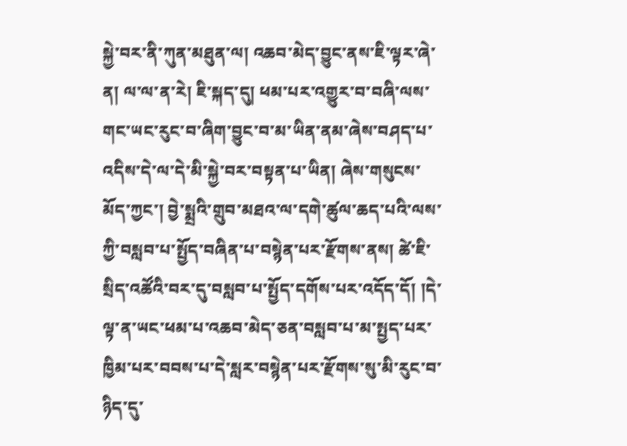སྐྱེ་བར་ནི་ཀུན་མཐུན་ལ། འཆབ་མེད་བྱུང་ནས་ཇི་ལྟར་ཞེ་ན། ལ་ལ་ན་རེ། ཇི་སྐད་དུ། ཕམ་པར་འགྱུར་བ་བཞི་ལས་གང་ཡང་རུང་བ་ཞིག་བྱུང་བ་མ་ཡིན་ནམ་ཞེས་བཤད་པ་འདིས་དེ་ལ་དེ་མི་སྐྱེ་བར་བསྟན་པ་ཡིན། ཞེས་གསུངས་མོད་ཀྱང་། བྱེ་སྨྲའི་གྲུབ་མཐའ་ལ་དགེ་ཚུལ་ཆད་པའི་ལས་ཀྱི་བསླབ་པ་སྤྱོད་བཞིན་པ་བསྙེན་པར་རྫོགས་ནས། ཚེ་ཇི་སྲིད་འཚོའི་བར་དུ་བསླབ་པ་སྤྱོད་དགོས་པར་འདོད་དོ། །དེ་ལྟ་ན་ཡང་ཕམ་པ་འཆབ་མེད་ཅན་བསླབ་པ་མ་སྤྱད་པར་ཁྱིམ་པར་བབས་པ་དེ་སླར་བསྙེན་པར་རྫོགས་སུ་མི་རུང་བ་ཉིད་དུ་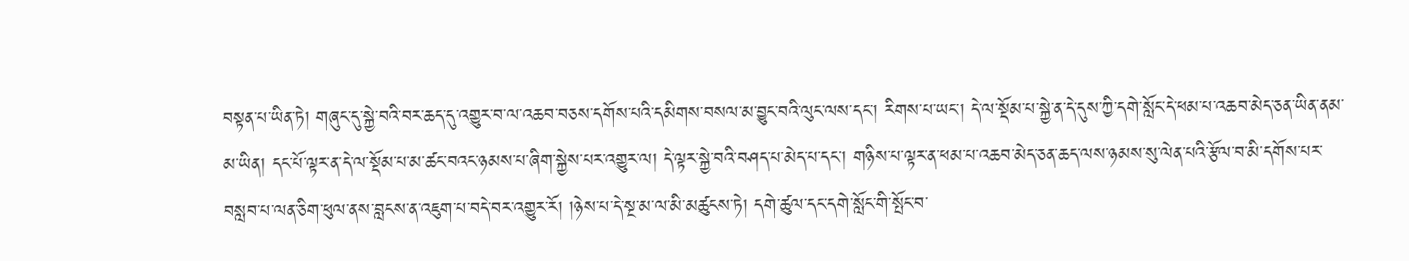བསྟན་པ་ཡིན་ཏེ། གཞུང་དུ་སྐྱེ་བའི་བར་ཆད་དུ་འགྱུར་བ་ལ་འཆབ་བཅས་དགོས་པའི་དམིགས་བསལ་མ་བྱུང་བའི་ལུང་ལས་དང་། རིགས་པ་ཡང་། དེ་ལ་སྡོམ་པ་སྐྱེ་ན་དེ་དུས་ཀྱི་དགེ་སློང་དེ་ཕམ་པ་འཆབ་མེད་ཅན་ཡིན་ནམ་མ་ཡིན། དང་པོ་ལྟར་ན་དེ་ལ་སྡོམ་པ་མ་ཚང་བའང་ཉམས་པ་ཞིག་སྐྱེས་པར་འགྱུར་ལ། དེ་ལྟར་སྐྱེ་བའི་བཤད་པ་མེད་པ་དང་། གཉིས་པ་ལྟར་ན་ཕམ་པ་འཆབ་མེད་ཅན་ཆད་ལས་ཉམས་སུ་ལེན་པའི་རྩོལ་བ་མི་དགོས་པར་བསླབ་པ་ལན་ཅིག་ཕུལ་ནས་བླངས་ན་འཇུག་པ་བདེ་བར་འགྱུར་རོ། །ཉེས་པ་དེ་སྔ་མ་ལ་མི་མཚུངས་ཏེ། དགེ་ཚུལ་དང་དགེ་སློང་གི་སྤོང་བ་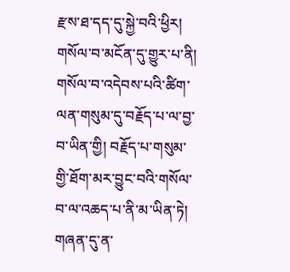རྫས་ཐ་དད་དུ་སྐྱེ་བའི་ཕྱིར། གསོལ་བ་མངོན་དུ་གྱུར་པ་ནི། གསོལ་བ་འདེབས་པའི་ཚིག་ལན་གསུམ་དུ་བརྗོད་པ་ལ་བྱ་བ་ཡིན་གྱི། བརྗོད་པ་གསུམ་གྱི་ཐོག་མར་བྱུང་བའི་གསོལ་བ་ལ་འཆད་པ་ནི་མ་ཡིན་ཏེ། གཞན་དུ་ན་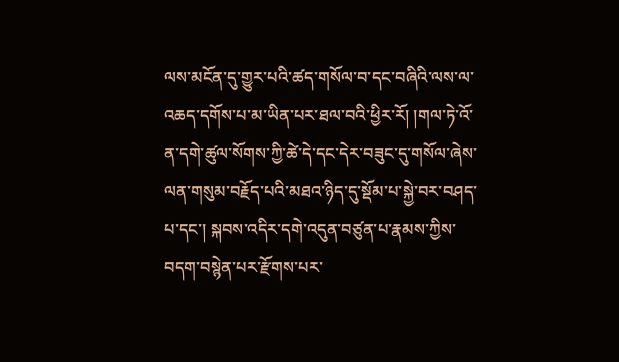ལས་མངོན་དུ་གྱུར་པའི་ཚད་གསོལ་བ་དང་བཞིའི་ལས་ལ་འཆད་དགོས་པ་མ་ཡིན་པར་ཐལ་བའི་ཕྱིར་རོ། །གལ་ཏེ་འོ་ན་དགེ་ཚུལ་སོགས་ཀྱི་ཚེ་དེ་དང་དེར་བཟུང་དུ་གསོལ་ཞེས་ལན་གསུམ་བརྗོད་པའི་མཐའ་ཉིད་དུ་སྡོམ་པ་སྐྱེ་བར་བཤད་པ་དང་། སྐབས་འདིར་དགེ་འདུན་བཙུན་པ་རྣམས་ཀྱིས་བདག་བསྙེན་པར་རྫོགས་པར་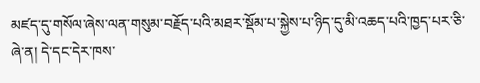མཛད་དུ་གསོལ་ཞེས་ལན་གསུམ་བརྗོད་པའི་མཐར་སྡོམ་པ་སྐྱེས་པ་ཉིད་དུ་མི་འཆད་པའི་ཁྱད་པར་ཅི་ཞེ་ན། དེ་དང་དེར་ཁས་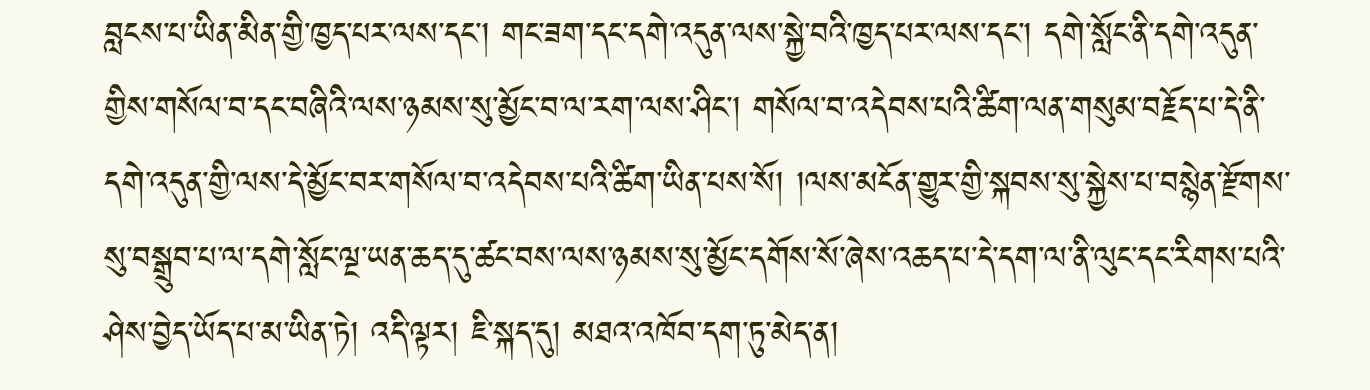བླངས་པ་ཡིན་མིན་གྱི་ཁྱད་པར་ལས་དང་། གང་ཟག་དང་དགེ་འདུན་ལས་སྐྱེ་བའི་ཁྱད་པར་ལས་དང་། དགེ་སློང་ནི་དགེ་འདུན་གྱིས་གསོལ་བ་དང་བཞིའི་ལས་ཉམས་སུ་མྱོང་བ་ལ་རག་ལས་ཤིང་། གསོལ་བ་འདེབས་པའི་ཚིག་ལན་གསུམ་བརྗོད་པ་དེ་ནི་དགེ་འདུན་གྱི་ལས་དེ་མྱོང་བར་གསོལ་བ་འདེབས་པའི་ཚིག་ཡིན་པས་སོ། །ལས་མངོན་གྱུར་གྱི་སྐབས་སུ་སྐྱེས་པ་བསྙེན་རྫོགས་སུ་བསྒྲུབ་པ་ལ་དགེ་སློང་ལྔ་ཡན་ཆད་དུ་ཚང་བས་ལས་ཉམས་སུ་མྱོང་དགོས་སོ་ཞེས་འཆད་པ་དེ་དག་ལ་ནི་ལུང་དང་རིགས་པའི་ཤེས་བྱེད་ཡོད་པ་མ་ཡིན་ཏེ། འདི་ལྟར། ཇི་སྐད་དུ། མཐའ་འཁོབ་དག་ཏུ་མེད་ན།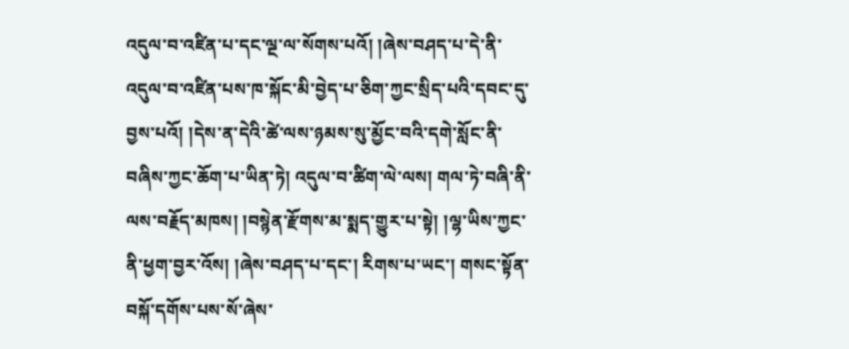འདུལ་བ་འཛིན་པ་དང་ལྔ་ལ་སོགས་པའོ། །ཞེས་བཤད་པ་དེ་ནི་འདུལ་བ་འཛིན་པས་ཁ་སྐོང་མི་བྱེད་པ་ཅིག་ཀྱང་སྲིད་པའི་དབང་དུ་བྱས་པའོ། །དེས་ན་དེའི་ཚེ་ལས་ཉམས་སུ་མྱོང་བའི་དགེ་སློང་ནི་བཞིས་ཀྱང་ཆོག་པ་ཡིན་ཏེ། འདུལ་བ་ཚིག་ལེ་ལས། གལ་ཏེ་བཞི་ནི་ལས་བརྗོད་མཁས། །བསྙེན་རྫོགས་མ་སྨད་གྱུར་པ་སྟེ། །ལྷ་ཡིས་ཀྱང་ནི་ཕྱག་བྱར་འོས། །ཞེས་བཤད་པ་དང་། རིགས་པ་ཡང་། གསང་སྟོན་བསྐོ་དགོས་པས་སོ་ཞེས་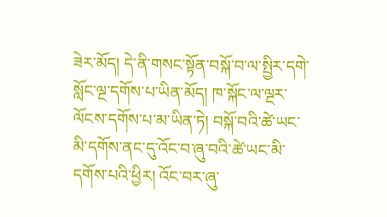ཟེར་མོད། དེ་ནི་གསང་སྟོན་བསྐོ་བ་ལ་སྤྱིར་དགེ་སློང་ལྔ་དགོས་པ་ཡིན་མོད། ཁ་སྐོང་ལ་ལྔར་ལོངས་དགོས་པ་མ་ཡིན་ཏེ། བསྐོ་བའི་ཚེ་ཡང་མི་དགོས་ནང་དུ་འོང་བ་ཞུ་བའི་ཚེ་ཡང་མི་དགོས་པའི་ཕྱིར། འོང་བར་ཞུ་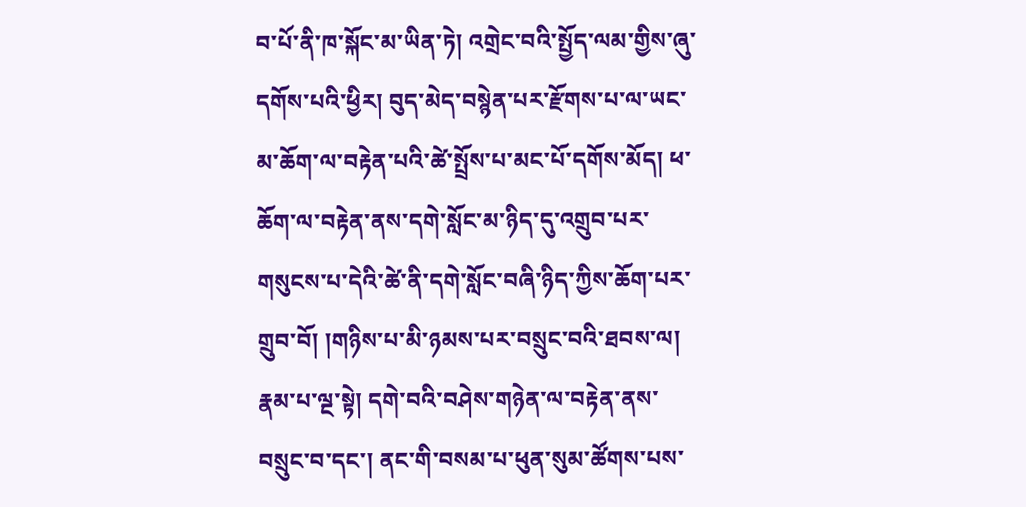བ་པོ་ནི་ཁ་སྐོང་མ་ཡིན་ཏེ། འགྲེང་བའི་སྤྱོད་ལམ་གྱིས་ཞུ་དགོས་པའི་ཕྱིར། བུད་མེད་བསྙེན་པར་རྫོགས་པ་ལ་ཡང་མ་ཆོག་ལ་བརྟེན་པའི་ཚེ་སྤྲོས་པ་མང་པོ་དགོས་མོད། ཕ་ཆོག་ལ་བརྟེན་ནས་དགེ་སློང་མ་ཉིད་དུ་འགྲུབ་པར་གསུངས་པ་དེའི་ཚེ་ནི་དགེ་སློང་བཞི་ཉིད་ཀྱིས་ཆོག་པར་གྲུབ་བོ། །གཉིས་པ་མི་ཉམས་པར་བསྲུང་བའི་ཐབས་ལ། རྣམ་པ་ལྔ་སྟེ། དགེ་བའི་བཤེས་གཉེན་ལ་བརྟེན་ནས་བསྲུང་བ་དང་། ནང་གི་བསམ་པ་ཕུན་སུམ་ཚོགས་པས་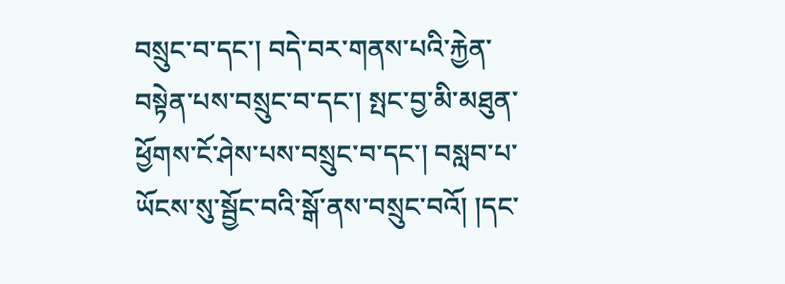བསྲུང་བ་དང་། བདེ་བར་གནས་པའི་རྐྱེན་བསྟེན་པས་བསྲུང་བ་དང་། སྤང་བྱ་མི་མཐུན་ཕྱོགས་ངོ་ཤེས་པས་བསྲུང་བ་དང་། བསླབ་པ་ཡོངས་སུ་སྦྱོང་བའི་སྒོ་ནས་བསྲུང་བའོ། །དང་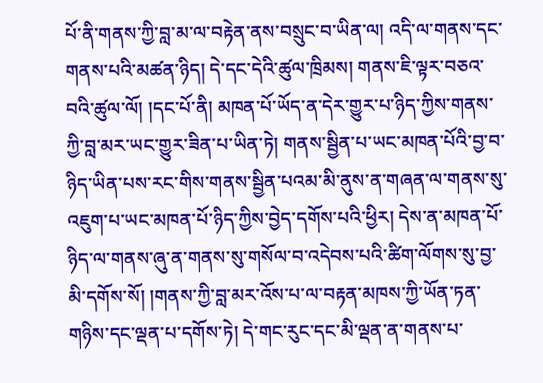པོ་ནི་གནས་ཀྱི་བླ་མ་ལ་བརྟེན་ནས་བསྲུང་བ་ཡིན་ལ། འདི་ལ་གནས་དང་གནས་པའི་མཚན་ཉིད། དེ་དང་དེའི་ཚུལ་ཁྲིམས། གནས་ཇི་ལྟར་བཅའ་བའི་ཚུལ་ལོ། །དང་པོ་ནི། མཁན་པོ་ཡོད་ན་དེར་གྱུར་པ་ཉིད་ཀྱིས་གནས་ཀྱི་བླ་མར་ཡང་གྱུར་ཟིན་པ་ཡིན་ཏེ། གནས་སྦྱིན་པ་ཡང་མཁན་པོའི་བྱ་བ་ཉིད་ཡིན་པས་རང་གིས་གནས་སྦྱིན་པའམ་མི་ནུས་ན་གཞན་ལ་གནས་སུ་འཇུག་པ་ཡང་མཁན་པོ་ཉིད་ཀྱིས་བྱེད་དགོས་པའི་ཕྱིར། དེས་ན་མཁན་པོ་ཉིད་ལ་གནས་ཞུ་ན་གནས་སུ་གསོལ་བ་འདེབས་པའི་ཚིག་ལོགས་སུ་བྱ་མི་དགོས་སོ། །གནས་ཀྱི་བླ་མར་འོས་པ་ལ་བརྟན་མཁས་ཀྱི་ཡོན་ཏན་གཉིས་དང་ལྡན་པ་དགོས་ཏེ། དེ་གང་རུང་དང་མི་ལྡན་ན་གནས་པ་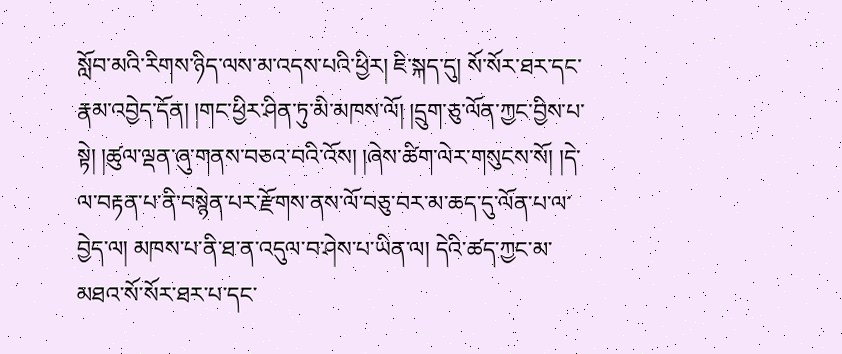སློབ་མའི་རིགས་ཉིད་ལས་མ་འདས་པའི་ཕྱིར། ཇི་སྐད་དུ། སོ་སོར་ཐར་དང་རྣམ་འབྱེད་དོན། །གང་ཕྱིར་ཤིན་ཏུ་མི་མཁས་ལོ། །དྲུག་ཅུ་ལོན་ཀྱང་བྱིས་པ་སྟེ། །ཚུལ་ལྡན་ཞུ་གནས་བཅའ་བའི་འོས། །ཞེས་ཚིག་ལེར་གསུངས་སོ། །དེ་ལ་བརྟན་པ་ནི་བསྙེན་པར་རྫོགས་ནས་ལོ་བཅུ་བར་མ་ཆད་དུ་ལོན་པ་ལ་བྱེད་ལ། མཁས་པ་ནི་ཐ་ན་འདུལ་བ་ཤེས་པ་ཡིན་ལ། དེའི་ཚད་ཀྱང་མ་མཐའ་སོ་སོར་ཐར་པ་དང་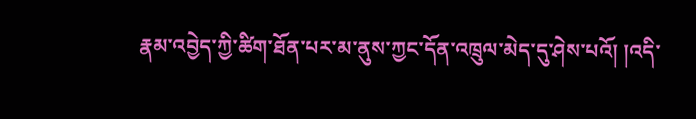རྣམ་འབྱེད་ཀྱི་ཚིག་ཐོན་པར་མ་ནུས་ཀྱང་དོན་འཁྲུལ་མེད་དུ་ཤེས་པའོ། །འདི་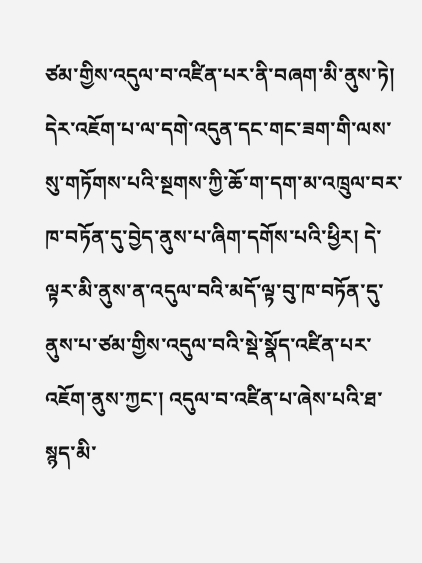ཙམ་གྱིས་འདུལ་བ་འཛིན་པར་ནི་བཞག་མི་ནུས་ཏེ། དེར་འཇོག་པ་ལ་དགེ་འདུན་དང་གང་ཟག་གི་ལས་སུ་གཏོགས་པའི་སྔགས་ཀྱི་ཆོ་ག་དག་མ་འཁྲུལ་བར་ཁ་བཏོན་དུ་བྱེད་ནུས་པ་ཞིག་དགོས་པའི་ཕྱིར། དེ་ལྟར་མི་ནུས་ན་འདུལ་བའི་མདོ་ལྟ་བུ་ཁ་བཏོན་དུ་ནུས་པ་ཙམ་གྱིས་འདུལ་བའི་སྡེ་སྣོད་འཛིན་པར་འཇོག་ནུས་ཀྱང་། འདུལ་བ་འཛིན་པ་ཞེས་པའི་ཐ་སྙད་མི་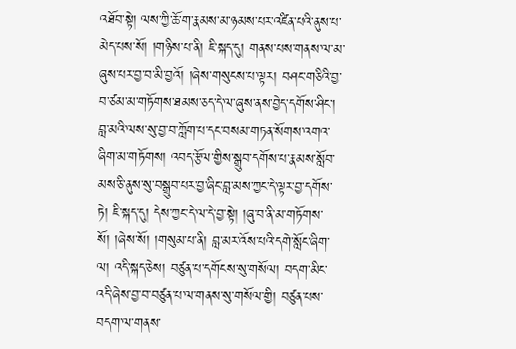འཐོབ་སྟེ། ལས་ཀྱི་ཆོ་ག་རྣམས་མ་ཉམས་པར་འཛིན་པའི་ནུས་པ་མེད་པས་སོ། །གཉིས་པ་ནི། ཇི་སྐད་དུ། གནས་པས་གནས་ལ་མ་ཞུས་པར་བྱ་བ་མི་བྱའོ། །ཞེས་གསུངས་པ་ལྟར། བཤང་གཅིའི་བྱ་བ་ཙམ་མ་གཏོགས་ཐམས་ཅད་དེ་ལ་ཞུས་ནས་བྱེད་དགོས་ཤིང་། བླ་མའི་ལས་སུ་བྱ་བ་ཀློག་པ་དང་བསམ་གཏན་སོགས་འགའ་ཞིག་མ་གཏོགས། འབད་རྩོལ་གྱིས་སྒྲུབ་དགོས་པ་རྣམས་སློབ་མས་ཅི་ནུས་སུ་བསྒྲུབ་པར་བྱ་ཞིང་བླ་མས་ཀྱང་དེ་ལྟར་བྱ་དགོས་ཏེ། ཇི་སྐད་དུ། དེས་ཀྱང་དེ་ལ་དེ་བྱ་སྟེ། །ཞུ་བ་ནི་མ་གཏོགས་སོ། །ཞེས་སོ། །གསུམ་པ་ནི། བླ་མར་འོས་པའི་དགེ་སློང་ཞིག་ལ། འདི་སྐད་ཅེས། བཙུན་པ་དགོངས་སུ་གསོལ། བདག་མིང་འདི་ཞེས་བྱ་བ་བཙུན་པ་ལ་གནས་སུ་གསོལ་གྱི། བཙུན་པས་བདག་ལ་གནས་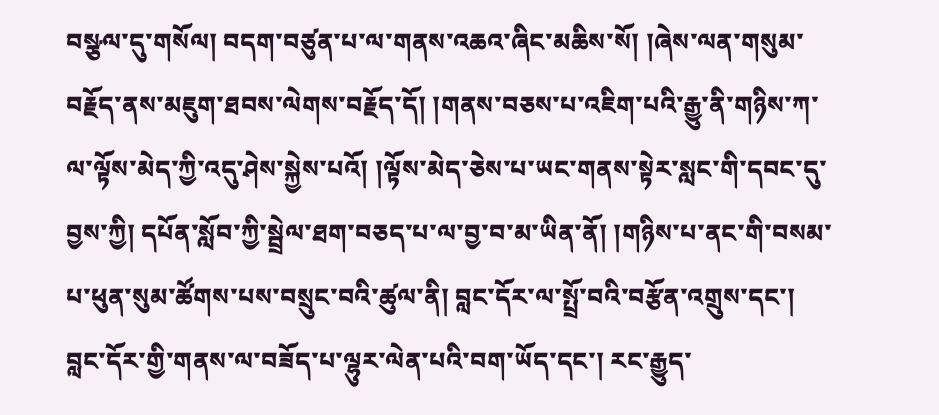བསྩལ་དུ་གསོལ། བདག་བཙུན་པ་ལ་གནས་འཆའ་ཞིང་མཆིས་སོ། །ཞེས་ལན་གསུམ་བརྗོད་ནས་མཇུག་ཐབས་ལེགས་བརྗོད་དོ། །གནས་བཅས་པ་འཇིག་པའི་རྒྱུ་ནི་གཉིས་ཀ་ལ་ལྟོས་མེད་ཀྱི་འདུ་ཤེས་སྐྱེས་པའོ། །ལྟོས་མེད་ཅེས་པ་ཡང་གནས་སྟེར་སླང་གི་དབང་དུ་བྱས་ཀྱི། དཔོན་སློབ་ཀྱི་སྦྲེལ་ཐག་བཅད་པ་ལ་བྱ་བ་མ་ཡིན་ནོ། །གཉིས་པ་ནང་གི་བསམ་པ་ཕུན་སུམ་ཚོགས་པས་བསྲུང་བའི་ཚུལ་ནི། བླང་དོར་ལ་སྤྲོ་བའི་བརྩོན་འགྲུས་དང་། བླང་དོར་གྱི་གནས་ལ་བཟོད་པ་ལྷུར་ལེན་པའི་བག་ཡོད་དང་། རང་རྒྱུད་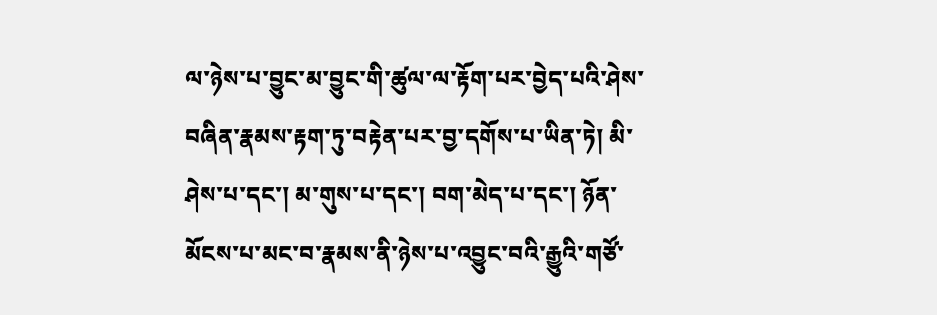ལ་ཉེས་པ་བྱུང་མ་བྱུང་གི་ཚུལ་ལ་རྟོག་པར་བྱེད་པའི་ཤེས་བཞིན་རྣམས་རྟག་ཏུ་བརྟེན་པར་བྱ་དགོས་པ་ཡིན་ཏེ། མི་ཤེས་པ་དང་། མ་གུས་པ་དང་། བག་མེད་པ་དང་། ཉོན་མོངས་པ་མང་བ་རྣམས་ནི་ཉེས་པ་འབྱུང་བའི་རྒྱུའི་གཙོ་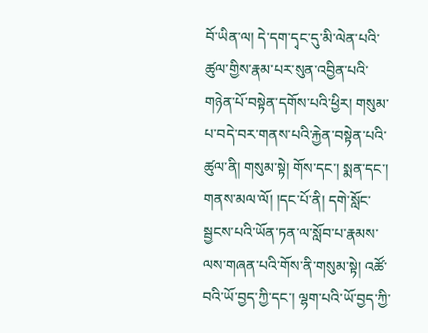བོ་ཡིན་ལ། དེ་དག་དྭང་དུ་མི་ལེན་པའི་ཚུལ་གྱིས་རྣམ་པར་སུན་འབྱིན་པའི་གཉེན་པོ་བསྟེན་དགོས་པའི་ཕྱིར། གསུམ་པ་བདེ་བར་གནས་པའི་རྐྱེན་བསྟེན་པའི་ཚུལ་ནི། གསུམ་སྟེ། གོས་དང་། སྨན་དང་། གནས་མལ་ལོ། །དང་པོ་ནི། དགེ་སློང་སྦྱངས་པའི་ཡོན་ཏན་ལ་སློབ་པ་རྣམས་ལས་གཞན་པའི་གོས་ནི་གསུམ་སྟེ། འཚོ་བའི་ཡོ་བྱད་ཀྱི་དང་། ལྷག་པའི་ཡོ་བྱད་ཀྱི་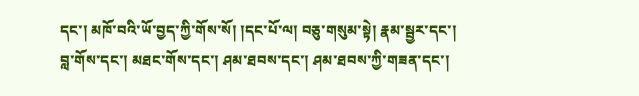དང་། མཁོ་བའི་ཡོ་བྱད་ཀྱི་གོས་སོ། །དང་པོ་ལ། བཅུ་གསུམ་སྟེ། རྣམ་སྦྱར་དང་། བླ་གོས་དང་། མཐང་གོས་དང་། ཤམ་ཐབས་དང་། ཤམ་ཐབས་ཀྱི་གཟན་དང་།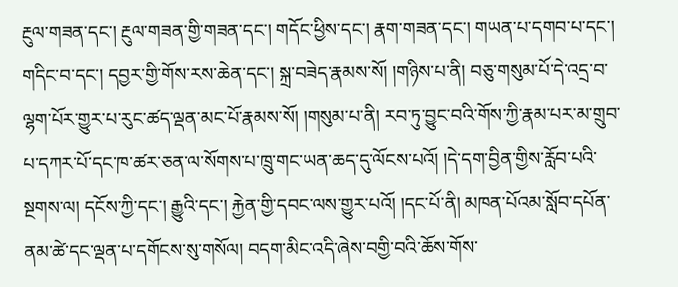རྔུལ་གཟན་དང་། རྔུལ་གཟན་གྱི་གཟན་དང་། གདོང་ཕྱིས་དང་། རྣག་གཟན་དང་། གཡན་པ་དགབ་པ་དང་། གདིང་བ་དང་། དབྱར་གྱི་གོས་རས་ཆེན་དང་། སྐྲ་བཟེད་རྣམས་སོ། །གཉིས་པ་ནི། བཅུ་གསུམ་པོ་དེ་འདྲ་བ་ལྷག་པོར་གྱུར་པ་རུང་ཚད་ལྡན་མང་པོ་རྣམས་སོ། །གསུམ་པ་ནི། རབ་ཏུ་བྱུང་བའི་གོས་ཀྱི་རྣམ་པར་མ་གྲུབ་པ་དཀར་པོ་དང་ཁ་ཚར་ཅན་ལ་སོགས་པ་ཁྲུ་གང་ཡན་ཆད་དུ་ལོངས་པའོ། །དེ་དག་བྱིན་གྱིས་རློབ་པའི་སྔགས་ལ། དངོས་ཀྱི་དང་། རྒྱུའི་དང་། རྐྱེན་གྱི་དབང་ལས་གྱུར་པའོ། །དང་པོ་ནི། མཁན་པོའམ་སློབ་དཔོན་ནམ་ཚེ་དང་ལྡན་པ་དགོངས་སུ་གསོལ། བདག་མིང་འདི་ཞེས་བགྱི་བའི་ཆོས་གོས་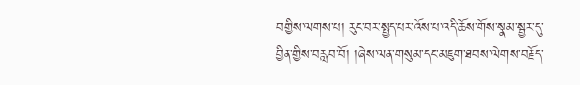བགྱིས་ལགས་པ། རུང་བར་སྤྱད་པར་འོས་པ་འདི་ཆོས་གོས་སྣམ་སྦྱར་དུ་བྱིན་གྱིས་བརླབ་བོ། །ཞེས་ལན་གསུམ་དང་མཇུག་ཐབས་ལེགས་བརྗོད་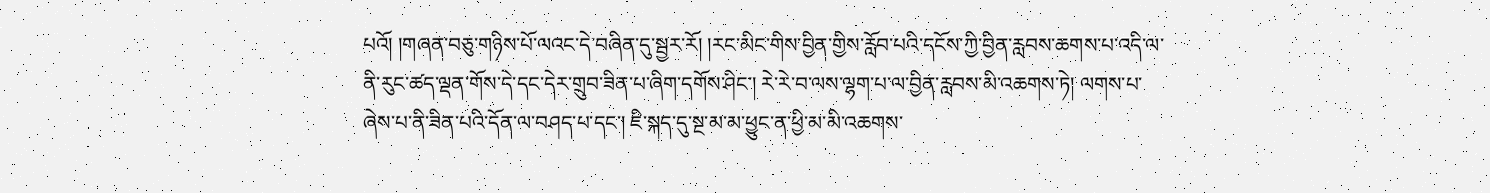པའོ། །གཞན་བཅུ་གཉིས་པོ་ལའང་དེ་བཞིན་དུ་སྦྱར་རོ། །རང་མིང་གིས་བྱིན་གྱིས་རློབ་པའི་དངོས་ཀྱི་བྱིན་རླབས་ཆགས་པ་འདི་ལ་ནི་རུང་ཚད་ལྡན་གོས་དེ་དང་དེར་གྲུབ་ཟིན་པ་ཞིག་དགོས་ཤིང་། རེ་རེ་བ་ལས་ལྷག་པ་ལ་བྱིན་རླབས་མི་འཆགས་ཏེ། ལགས་པ་ཞེས་པ་ནི་ཟིན་པའི་དོན་ལ་བཤད་པ་དང་། ཇི་སྐད་དུ་སྔ་མ་མ་ཕྱུང་ན་ཕྱི་མ་མི་འཆགས་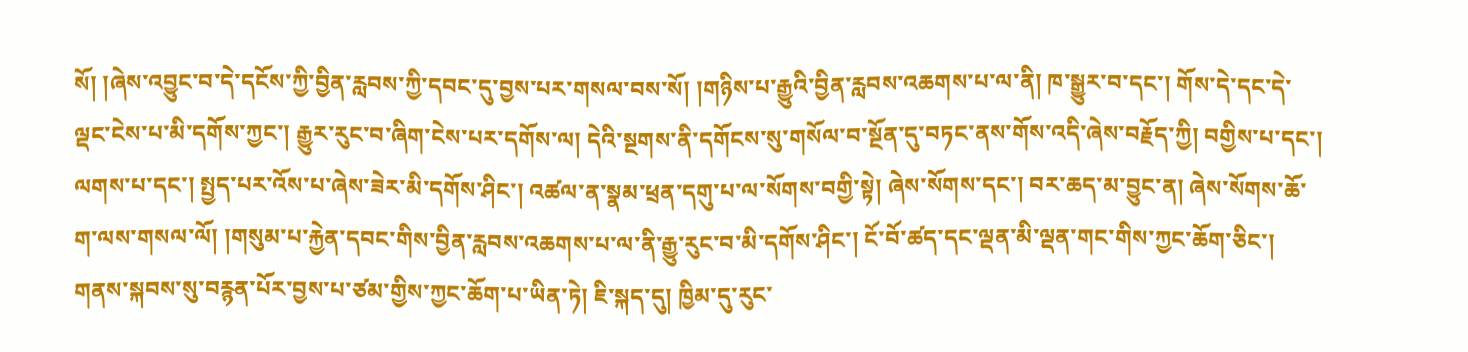སོ། །ཞེས་འབྱུང་བ་དེ་དངོས་ཀྱི་བྱིན་རླབས་ཀྱི་དབང་དུ་བྱས་པར་གསལ་བས་སོ། །གཉིས་པ་རྒྱུའི་བྱིན་རླབས་འཆགས་པ་ལ་ནི། ཁ་སྒྱུར་བ་དང་། གོས་དེ་དང་དེ་ལྡང་ངེས་པ་མི་དགོས་ཀྱང་། རྒྱུར་རུང་བ་ཞིག་ངེས་པར་དགོས་ལ། དེའི་སྔགས་ནི་དགོངས་སུ་གསོལ་བ་སྔོན་དུ་བཏང་ནས་གོས་འདི་ཞེས་བརྗོད་ཀྱི། བགྱིས་པ་དང་། ལགས་པ་དང་། སྤྱད་པར་འོས་པ་ཞེས་ཟེར་མི་དགོས་ཤིང་། འཚལ་ན་སྣམ་ཕྲན་དགུ་པ་ལ་སོགས་བགྱི་སྟེ། ཞེས་སོགས་དང་། བར་ཆད་མ་བྱུང་ན། ཞེས་སོགས་ཆོ་ག་ལས་གསལ་ལོ། །གསུམ་པ་རྐྱེན་དབང་གིས་བྱིན་རླབས་འཆགས་པ་ལ་ནི་རྒྱུ་རུང་བ་མི་དགོས་ཤིང་། ངོ་བོ་ཚད་དང་ལྡན་མི་ལྡན་གང་གིས་ཀྱང་ཆོག་ཅིང་། གནས་སྐབས་སུ་བརྙན་པོར་བྱས་པ་ཙམ་གྱིས་ཀྱང་ཆོག་པ་ཡིན་ཏེ། ཇི་སྐད་དུ། ཁྱིམ་དུ་རུང་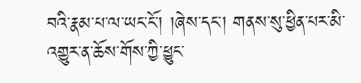བའི་རྣམ་པ་ལ་ཡང་ངོ་། །ཞེས་དང་། གནས་སུ་ཕྱིན་པར་མི་འགྱུར་ན་ཆོས་གོས་ཀྱི་ཕྱུང་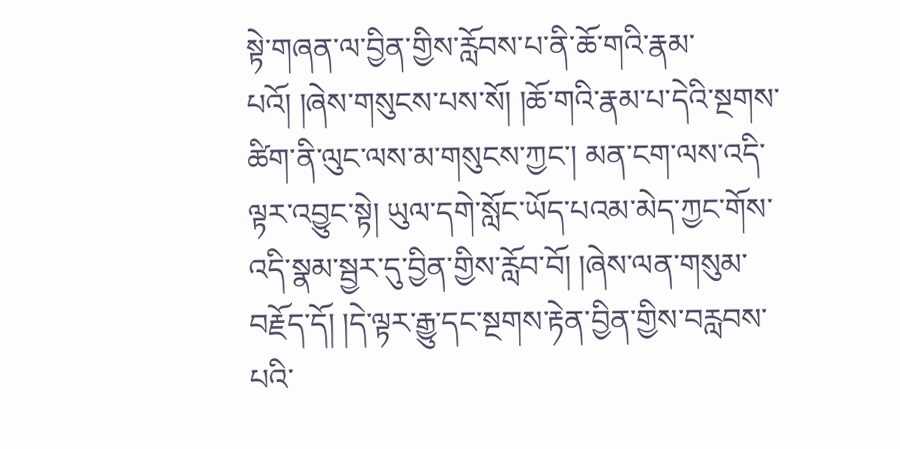སྟེ་གཞན་ལ་བྱིན་གྱིས་རློབས་པ་ནི་ཆོ་གའི་རྣམ་པའོ། །ཞེས་གསུངས་པས་སོ། །ཆོ་གའི་རྣམ་པ་དེའི་སྔགས་ཚིག་ནི་ལུང་ལས་མ་གསུངས་ཀྱང་། མན་ངག་ལས་འདི་ལྟར་འབྱུང་སྟེ། ཡུལ་དགེ་སློང་ཡོད་པའམ་མེད་ཀྱང་གོས་འདི་སྣམ་སྦྱར་དུ་བྱིན་གྱིས་རློབ་བོ། །ཞེས་ལན་གསུམ་བརྗོད་དོ། །དེ་ལྟར་རྒྱུ་དང་སྔགས་རྟེན་བྱིན་གྱིས་བརླབས་པའི་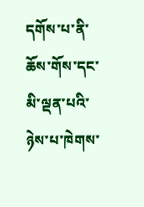དགོས་པ་ནི་ཆོས་གོས་དང་མི་ལྡན་པའི་ཉེས་པ་ཁེགས་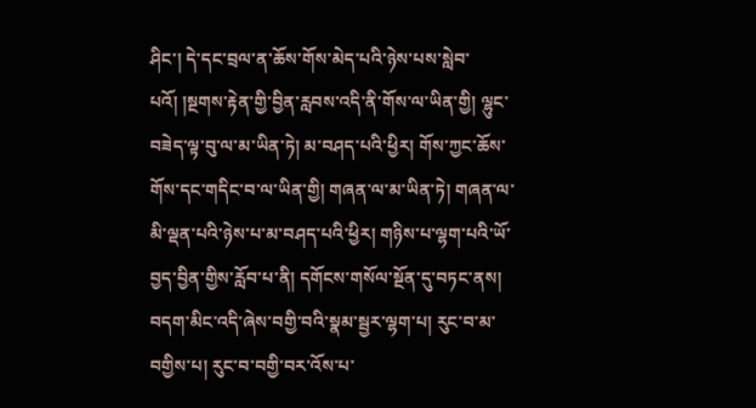ཤིང་། དེ་དང་བྲལ་ན་ཆོས་གོས་མེད་པའི་ཉེས་པས་སླེབ་པའོ། །སྔགས་རྟེན་གྱི་བྱིན་རླབས་འདི་ནི་གོས་ལ་ཡིན་གྱི། ལྷུང་བཟེད་ལྟ་བུ་ལ་མ་ཡིན་ཏེ། མ་བཤད་པའི་ཕྱིར། གོས་ཀྱང་ཆོས་གོས་དང་གདིང་བ་ལ་ཡིན་གྱི། གཞན་ལ་མ་ཡིན་ཏེ། གཞན་ལ་མི་ལྡན་པའི་ཉེས་པ་མ་བཤད་པའི་ཕྱིར། གཉིས་པ་ལྷག་པའི་ཡོ་བྱད་བྱིན་གྱིས་རློབ་པ་ནི། དགོངས་གསོལ་སྔོན་དུ་བཏང་ནས། བདག་མིང་འདི་ཞེས་བགྱི་བའི་སྣམ་སྦྱར་ལྷག་པ། རུང་བ་མ་བགྱིས་པ། རུང་བ་བགྱི་བར་འོས་པ་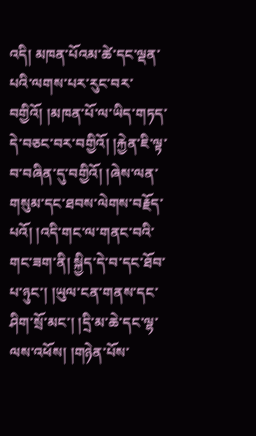འདི། མཁན་པོའམ་ཚེ་དང་ལྡན་པའི་ལགས་པར་རུང་བར་བགྱིའོ། །མཁན་པོ་ལ་ཡིད་གཏད་དེ་བཅང་བར་བགྱིའོ། །རྐྱེན་ཇི་ལྟ་བ་བཞིན་དུ་བགྱིའོ། །ཞེས་ལན་གསུམ་དང་ཐབས་ལེགས་བརྗོད་པའོ། །འདི་གང་ལ་གནང་བའི་གང་ཟག་ནི། སྐྱིད་དེ་བ་དང་ཐོབ་པ་ཉུང་། །ཡུལ་ངན་གནས་དང་ཤིག་སྲོ་མང་། །དྲི་མ་ཆེ་དང་ལྷ་ལས་འཕོས། །གཉེན་པོས་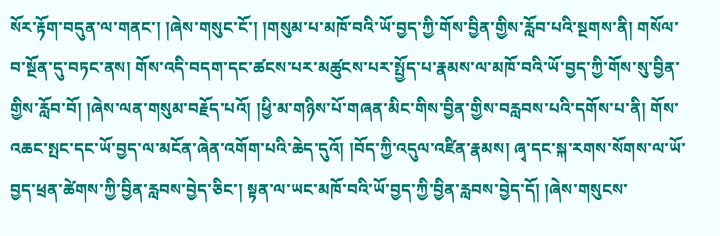སོར་རྟོག་བདུན་ལ་གནང་། །ཞེས་གསུང་ངོ་། །གསུམ་པ་མཁོ་བའི་ཡོ་བྱད་ཀྱི་གོས་བྱིན་གྱིས་རློབ་པའི་སྔགས་ནི། གསོལ་བ་སྔོན་དུ་བཏང་ནས། གོས་འདི་བདག་དང་ཚངས་པར་མཚུངས་པར་སྤྱོད་པ་རྣམས་ལ་མཁོ་བའི་ཡོ་བྱད་ཀྱི་གོས་སུ་བྱིན་གྱིས་རློབ་བོ། །ཞེས་ལན་གསུམ་བརྗོད་པའོ། །ཕྱི་མ་གཉིས་པོ་གཞན་མིང་གིས་བྱིན་གྱིས་བརླབས་པའི་དགོས་པ་ནི། གོས་འཆང་སྤང་དང་ཡོ་བྱད་ལ་མངོན་ཞེན་འགོག་པའི་ཆེད་དུའོ། །བོད་ཀྱི་འདུལ་འཛིན་རྣམས། ཞྭ་དང་སྐ་རགས་སོགས་ལ་ཡོ་བྱད་ཕྲན་ཚེགས་ཀྱི་བྱིན་རླབས་བྱེད་ཅིང་། སྟན་ལ་ཡང་མཁོ་བའི་ཡོ་བྱད་ཀྱི་བྱིན་རླབས་བྱེད་དོ། །ཞེས་གསུངས་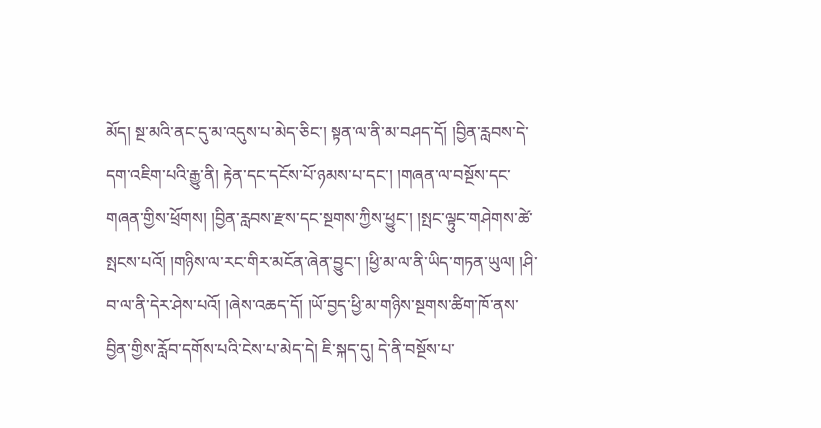མོད། སྔ་མའི་ནང་དུ་མ་འདུས་པ་མེད་ཅིང་། སྟན་ལ་ནི་མ་བཤད་དོ། །བྱིན་རླབས་དེ་དག་འཇིག་པའི་རྒྱུ་ནི། རྟེན་དང་དངོས་པོ་ཉམས་པ་དང་། །གཞན་ལ་བསྔོས་དང་གཞན་གྱིས་ཕྲོགས། །བྱིན་རླབས་རྫས་དང་སྔགས་ཀྱིས་ཕྱུང་། །སྤང་ལྟུང་གཤེགས་ཚེ་སྤངས་པའོ། །གཉིས་ལ་རང་གིར་མངོན་ཞེན་བྱུང་། །ཕྱི་མ་ལ་ནི་ཡིད་གཏན་ཡུལ། །ཤི་བ་ལ་ནི་དེར་ཤེས་པའོ། །ཞེས་འཆད་དོ། །ཡོ་བྱད་ཕྱི་མ་གཉིས་སྔགས་ཚིག་ཁོ་ནས་བྱིན་གྱིས་རློབ་དགོས་པའི་ངེས་པ་མེད་དེ། ཇི་སྐད་དུ། དེ་ནི་བསྔོས་པ་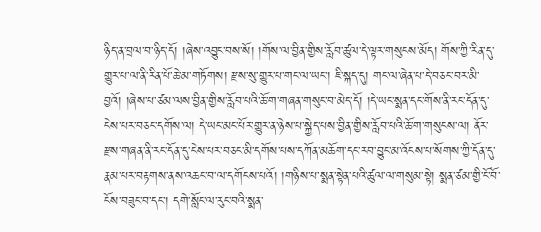ཉིད་ན་བྲལ་བ་ཉིད་དོ། །ཞེས་འབྱུང་བས་སོ། །གོས་ལ་བྱིན་གྱིས་རློབ་ཚུལ་དེ་ལྟར་གསུངས་མོད། གོས་ཀྱི་རིན་དུ་གྱུར་པ་ལ་ནི་རིན་པོ་ཆེ་མ་གཏོགས། རྫས་སུ་གྱུར་པ་གང་ལ་ཡང་། ཇི་སྐད་དུ། གང་ལ་ཞེན་པ་དེ་བཅང་བར་མི་བྱའོ། །ཞེས་པ་ཙམ་ལས་བྱིན་གྱིས་རློབ་པའི་ཆོ་ག་གཞན་གསུང་བ་མེད་དོ། །དེ་ཡང་སྨན་དང་གོས་ནི་རང་དོན་དུ་ངེས་པར་བཅང་དགོས་ལ། དེ་ཡང་མང་པོར་གྱུར་ན་ཉེས་པ་སྐྱེད་པས་བྱིན་གྱིས་རློབ་པའི་ཆོ་ག་གསུངས་ལ། ནོར་རྫས་གཞན་ནི་རང་དོན་དུ་ངེས་པར་བཅང་མི་དགོས་པས་དཀོན་མཆོག་དང་རབ་བྱུང་མ་འོངས་པ་སོགས་ཀྱི་དོན་དུ་རྣམ་པར་བརྟགས་ནས་འཆང་བ་ལ་དགོངས་པའོ། །གཉིས་པ་སྨན་སྟེན་པའི་ཚུལ་ལ་གསུམ་སྟེ། སྨན་ཙམ་གྱི་ངོ་བོ་ངོས་བཟུང་བ་དང་། དགེ་སློང་ལ་རུང་བའི་སྨན་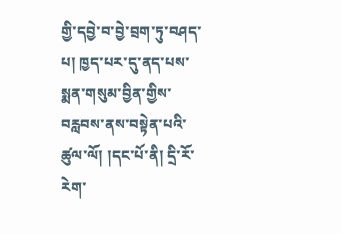གྱི་དབྱེ་བ་བྱེ་བྲག་ཏུ་བཤད་པ། ཁྱད་པར་དུ་ནད་པས་སྨན་གསུམ་བྱིན་གྱིས་བརླབས་ནས་བསྟེན་པའི་ཚུལ་ལོ། །དང་པོ་ནི། དྲི་རོ་རེག་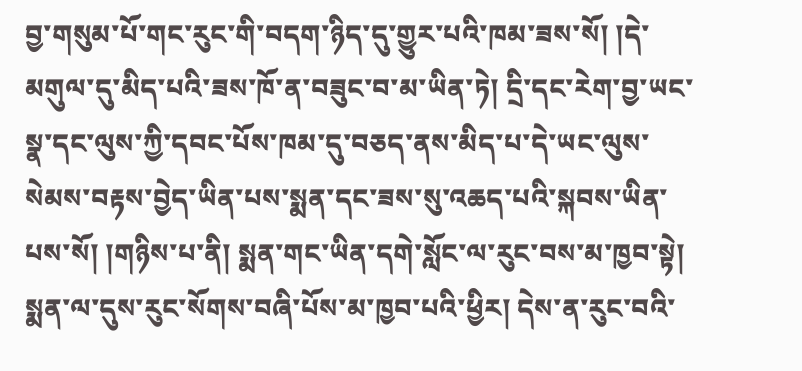བྱ་གསུམ་པོ་གང་རུང་གི་བདག་ཉིད་དུ་གྱུར་པའི་ཁམ་ཟས་སོ། །དེ་མགུལ་དུ་མིད་པའི་ཟས་ཁོ་ན་བཟུང་བ་མ་ཡིན་ཏེ། དྲི་དང་རེག་བྱ་ཡང་སྣ་དང་ལུས་ཀྱི་དབང་པོས་ཁམ་དུ་བཅད་ནས་མིད་པ་དེ་ཡང་ལུས་སེམས་བརྟས་བྱེད་ཡིན་པས་སྨན་དང་ཟས་སུ་འཆད་པའི་སྐབས་ཡིན་པས་སོ། །གཉིས་པ་ནི། སྨན་གང་ཡིན་དགེ་སློང་ལ་རུང་བས་མ་ཁྱབ་སྟེ། སྨན་ལ་དུས་རུང་སོགས་བཞི་པོས་མ་ཁྱབ་པའི་ཕྱིར། དེས་ན་རུང་བའི་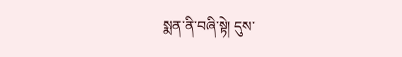སྨན་ནི་བཞི་སྟེ། དུས་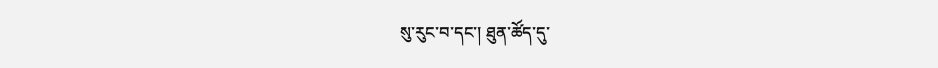སུ་རུང་བ་དང་། ཐུན་ཚོད་དུ་